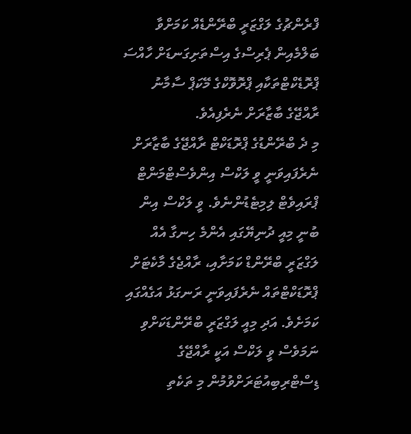ފްރެންޗުގެ ލަގްޒަރީ ބްރޭންޑެއް ކަމަށްވާ ބަލްމެއިން ޕެރިސްގެ އިސްތަށިގަނޑަށް ހާއްސަ ޕްރޮޑެކްޓްތަކާއި ޕްރޮވޮކްގެ މޭކަޕް ސާމާނު ރާއްޖޭގެ ބާޒާރަށް ނެރެފިއެވެ.
މި ދެ ބްރޭންޑުގެ ޕްރޮޑަކްޓް ރާއްޖޭގެ ބާޒާރަށް ނެރެފައިވަނީ ވީ ލަކްސް އިންވެސްޓްމަންޓް ޕްރައިވެޓް ލިމިޓެޑުންނެވެ. ވީ ލަކްސް އިން ބުނީ މިއީ ދުނިޔޭގައި އެންމެ ހިނގާ އެއް ލަގްޒަރީ ބްރޭންޑް ކަމަށާއި، ރާއްޖެގެ މާކެޓަށް ޕްރޮޑަކްޓްތައް ނެރެފައިވަނީ ރަނގަޅު އަގެއްގައި ކަމަށެވެ. އަދި މިއީ ލަގްޒަރީ ބްރޭންޑަކަށްވި ނަމަވެސް ވީ ލަކްސް އަކީ ރާއްޖޭގެ ޑިސްޓްރިބިއުޓަރަށްވުމުން މި ތަކެތި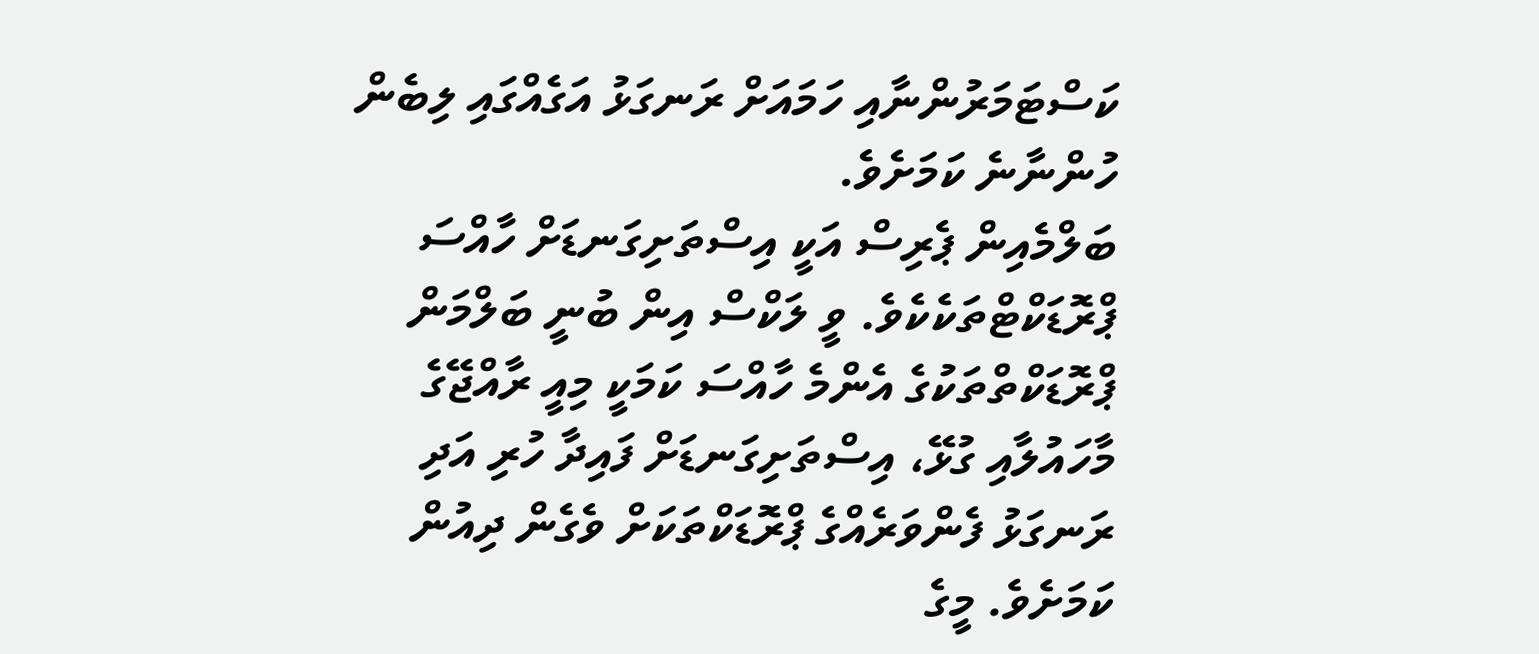ކަސްޓަމަރުންނާއި ހަމައަށް ރަނގަޅު އަގެއްގައި ލިބެން ހުންނާނެ ކަމަށެވެ.
ބަލްމެއިން ޕެރިސް އަކީ އިސްތަށިގަނޑަށް ހާއްސަ ޕްރޮޑަކްޓްތަކެކެވެ. ވީ ލަކްސް އިން ބުނީ ބަލްމަން ޕްރޮޑަކްތްތަކުގެ އެންމެ ހާއްސަ ކަމަކީ މިއީ ރާއްޖޭގެ މާހައުލާއި ގުޅޭ، އިސްތަށިގަނޑަށް ފައިދާ ހުރި އަދި ރަނގަޅު ފެންވަރެއްގެ ޕްރޮޑަކްތަކަށް ވެގެން ދިއުން ކަމަށެވެ. މީގެ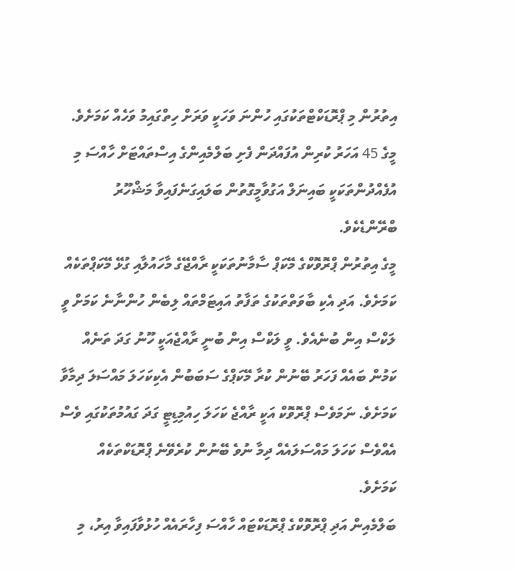އިތުރުން މި ޕްރޮޑަކްޓްތަކުގައި ހުންނަ ވަހަކީ ވަރަށް ހިތްގައިމު ވަހެއް ކަމަށެވެ. މީގެ 45 އަހަރު ކުރިން އުފައްދަން ފެށި ބަލްމެއިންގެ އިސްތައްޓަށް ހާއްސަ މި އުފެއްދުންތަކަކީ ބައިނަލް އަގުވާމީގޮތުން ބަލައިގަނެފައިވާ މަޝްހޫރު ބްރޭންޑެކެވެ.
މީގެ އިތުރުން ޕްރޮވޮކްގެ މޭކަޕް ސާމާނުތަކަކީ ރާއްޖޭގެ މާހައުލާއި ގުޅޭ މޭކަޕްތަކެއް ކަމަށެވެ. އަދި އެކި ބާވަތްތަކުގެ ތަފާތު އައިޓަމްތައް ލިބެން ހުންނާނެ ކަމަށް ވީ ލަކްސް އިން ބުނެއެވެ. ވީ ލަކްސް އިން ބުނީ ރާއްޖެއަކީ ހޫނު ގަދަ ތަނެއް ކަމުން ބައެއް ފަހަރު ބޭނުން ކުރާ މޭކަޕްގެ ސަބަބުން އެކިކަހަލަ މައްސަލަ ދިމާވާ ކަމަށެވެ. ނަމަވެސް ޕްރޮވޮކް އަކީ ރާއްޖެ ކަހަލަ ހިއުމިޑިޓީ ގަދަ ގައުމުތަކުގައި ވެސް އެއްވެސް ކަހަލަ މައްސަލައެއް ދިމާ ނުވެ ބޭނުން ކުރެވޭނެ ޕްރޮޑަކްތަކެއް ކަމަށެވެ.
ބަލްމެއިން އަދި ޕްރޮވޮކްގެ ޕްރޮޑަކްޓައް ހާއްސަ ފިހާރައެއް ހުޅުވާފައިވާ އިރު، މި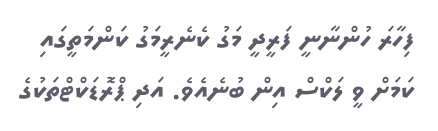ފިހާރަ ހުންނާނީ ފަރީދީ މަގު ކެނެރީމަގު ކަންމަތީގައި ކަމަށް ވީ ލަކްސް އިން ބުނެއެވެ. އަދި ޕްރޮޑަކްޓްތަކުގެ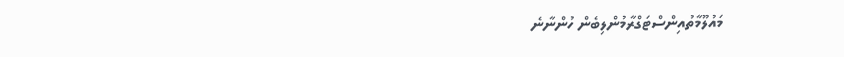މައުލޫމާތުއިންސްޓަގްރާމުންލިބެން ހުންނާނެ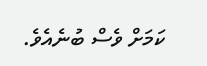ކަމަށް ވެސް ބުނެއެވެ.